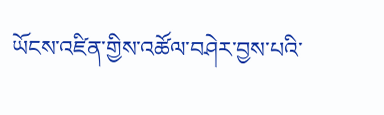ཡོངས་འཛིན་གྱིས་འཚོལ་བཤེར་བྱས་པའི་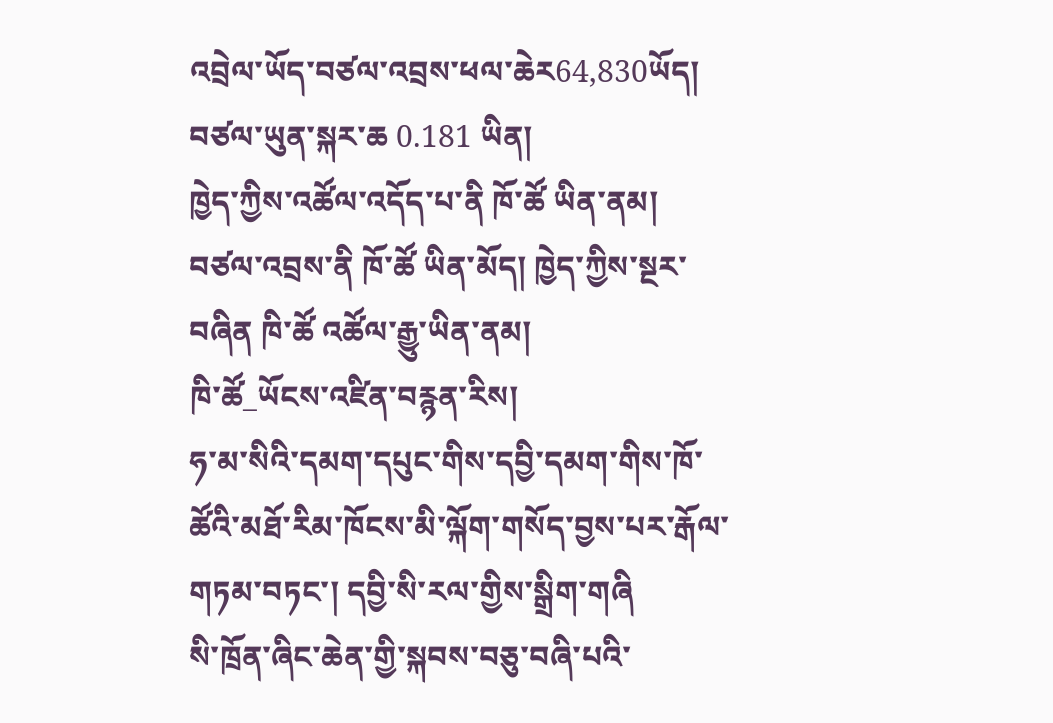འབྲེལ་ཡོད་བཙལ་འབྲས་ཕལ་ཆེར64,830ཡོད།  བཙལ་ཡུན་སྐར་ཆ 0.181 ཡིན།
ཁྱེད་ཀྱིས་འཚོལ་འདོད་པ་ནི ཁོ་ཚོ ཡིན་ནམ།
བཙལ་འབྲས་ནི ཁོ་ཚོ ཡིན་མོད། ཁྱེད་ཀྱིས་སྔར་བཞིན ཁི་ཚོ འཚོལ་རྒྱུ་ཡིན་ནམ།
ཁི་ཚོ_ཡོངས་འཛིན་བརྙན་རིས།
ཧ་མ་སིའི་དམག་དཔུང་གིས་དབྱི་དམག་གིས་ཁོ་ཚོའི་མཐོ་རིམ་ཁོངས་མི་ལྐོག་གསོད་བྱས་པར་རྒོལ་གཏམ་བཏང་། དབྱི་སི་རལ་གྱིས་སྒྲིག་གཞི
སི་ཁྲོན་ཞིང་ཆེན་གྱི་སྐབས་བཅུ་བཞི་པའི་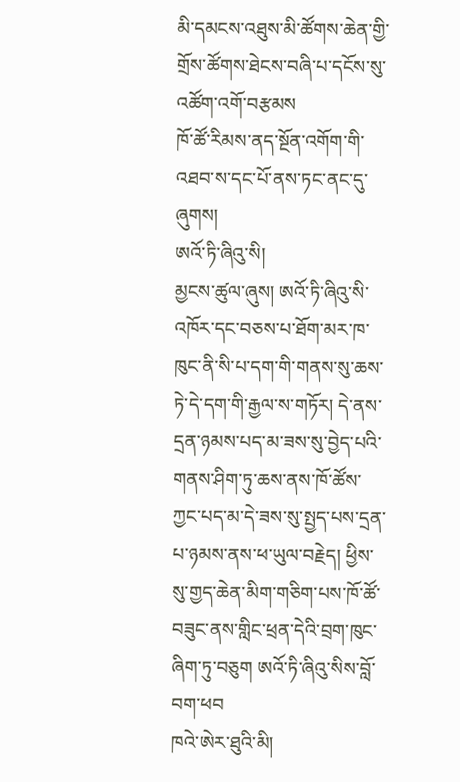མི་དམངས་འཐུས་མི་ཚོགས་ཆེན་གྱི་གྲོས་ཚོགས་ཐེངས་བཞི་པ་དངོས་སུ་འཚོག་འགོ་བརྩམས
ཁོ་ཚོ་རིམས་ནད་སྔོན་འགོག་གི་འཐབ་ས་དང་པོ་ནས་ཏང་ནང་དུ་ཞུགས།
ཨའོ་ཏི་ཞིའུ་སི།
མྱངས་ཚུལ་ཞུས། ཨའོ་ཏི་ཞིའུ་སི་འཁོར་དང་བཅས་པ་ཐོག་མར་ཁ་ཁུང་ནི་སི་པ་དག་གི་གནས་སུ་ཆས་ཏེ་དེ་དག་གི་རྒྱལ་ས་གཏོར། དེ་ནས་དྲན་ཉམས་པད་མ་ཟས་སུ་བྱེད་པའི་གནས་ཤིག་ཏུ་ཆས་ནས་ཁོ་ཚོས་ཀྱང་པད་མ་དེ་ཟས་སུ་སྤྱད་པས་དྲན་པ་ཉམས་ནས་ཕ་ཡུལ་བརྗེད། ཕྱིས་སུ་གྱད་ཆེན་མིག་གཅིག་པས་ཁོ་ཚོ་བཟུང་ནས་གླིང་ཕྲན་དེའི་བྲག་ཁུང་ཞིག་ཏུ་བཅུག ཨའོ་ཏི་ཞིའུ་སིས་བློ་བག་ཕབ
ཁའེ་ཨེར་ཐུའི་མི།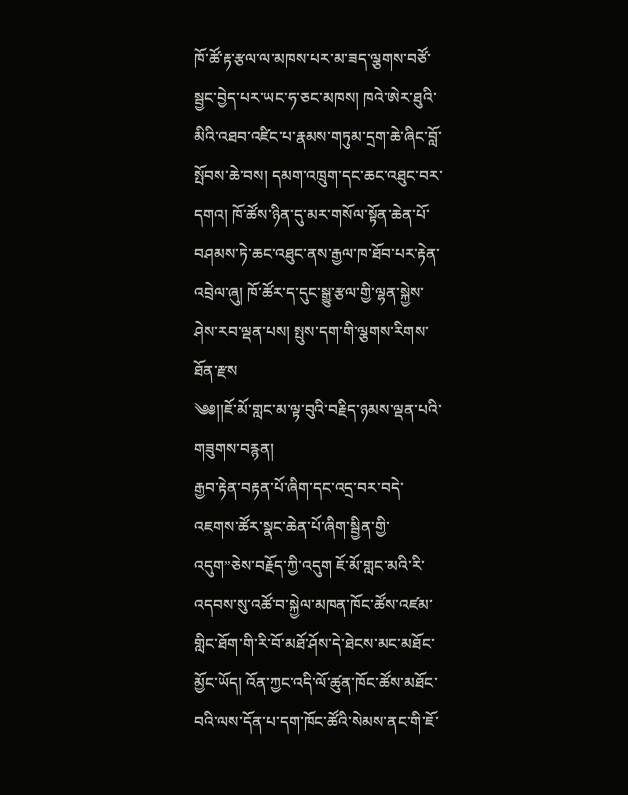ཁོ་ཚོ་རྟ་རྩལ་ལ་མཁས་པར་མ་ཟད་ལྕགས་བཙོ་སྦྱང་བྱེད་པར་ཡང་ཧ་ཅང་མཁས། ཁའེ་ཨེར་ཐུའི་མིའི་འཐབ་འཛིང་པ་རྣམས་གཏུམ་དྲག་ཆེ་ཞིང་བློ་སྤོབས་ཆེ་བས། དམག་འཁྲུག་དང་ཆང་འཐུང་བར་དགའ། ཁོ་ཚོས་ཉིན་དུ་མར་གསོལ་སྟོན་ཆེན་པོ་བཤམས་ཏེ་ཆང་འཐུང་ནས་རྒྱལ་ཁ་ཐོབ་པར་རྟེན་འབྲེལ་ཞུ། ཁོ་ཚོར་ད་དུང་སྒྱུ་རྩལ་གྱི་ལྷན་སྐྱེས་ཤེས་རབ་ལྡན་པས། སྤུས་དག་གི་ལྕགས་རིགས་ཐོན་རྫས
༄༅།།ཇོ་མོ་གླང་མ་ལྟ་བུའི་བརྗིད་ཉམས་ལྡན་པའི་གཟུགས་བརྙན།
རྒྱབ་རྟེན་བརྟན་པོ་ཞིག་དང་འདྲ་བར་བདེ་འཇགས་ཚོར་སྣང་ཆེན་པོ་ཞིག་སྦྱིན་གྱི་འདུག”ཅེས་བརྗོད་ཀྱི་འདུག ཇོ་མོ་གླང་མའི་རི་འདབས་སུ་འཚོ་བ་སྐྱེལ་མཁན་ཁོང་ཚོས་འཛམ་གླིང་ཐོག་གི་རི་བོ་མཐོ་ཤོས་དེ་ཐེངས་མང་མཐོང་མྱོང་ཡོད། འོན་ཀྱང་འདི་ལོ་ཚུན་ཁོང་ཚོས་མཐོང་བའི་ལས་དོན་པ་དག་ཁོང་ཚོའི་སེམས་ནང་གི་ཇོ་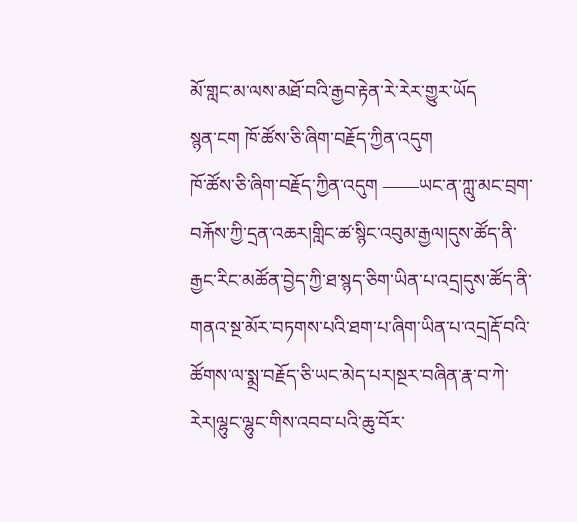མོ་གླང་མ་ལས་མཐོ་བའི་རྒྱབ་རྟེན་རེ་རེར་གྱུར་ཡོད
སྙན་ངག ཁོ་ཚོས་ཅི་ཞིག་བརྗོད་ཀྱིན་འདུག
ཁོ་ཚོས་ཅི་ཞིག་བརྗོད་ཀྱིན་འདུག ——ཡང་ན་ཀླུ་མང་བྲག་བརྐོས་ཀྱི་དྲན་འཆར།གླིང་ཚ་སྙིང་འབུམ་རྒྱལ།དུས་ཚོད་ནི་རྒྱང་རིང་མཚོན་བྱེད་ཀྱི་ཐ་སྙད་ཅིག་ཡིན་པ་འདྲ།དུས་ཚོད་ནི་གནའ་སྔ་མོར་བཏགས་པའི་ཐག་པ་ཞིག་ཡིན་པ་འདྲ།རྡོ་བའི་ཚོགས་ལ་སྨྲ་བརྗོད་ཅི་ཡང་མེད་པར།སྔར་བཞིན་རྣ་བ་ཀེ་རེར།ལྷུང་ལྷུང་གིས་འབབ་པའི་ཆུ་བོར་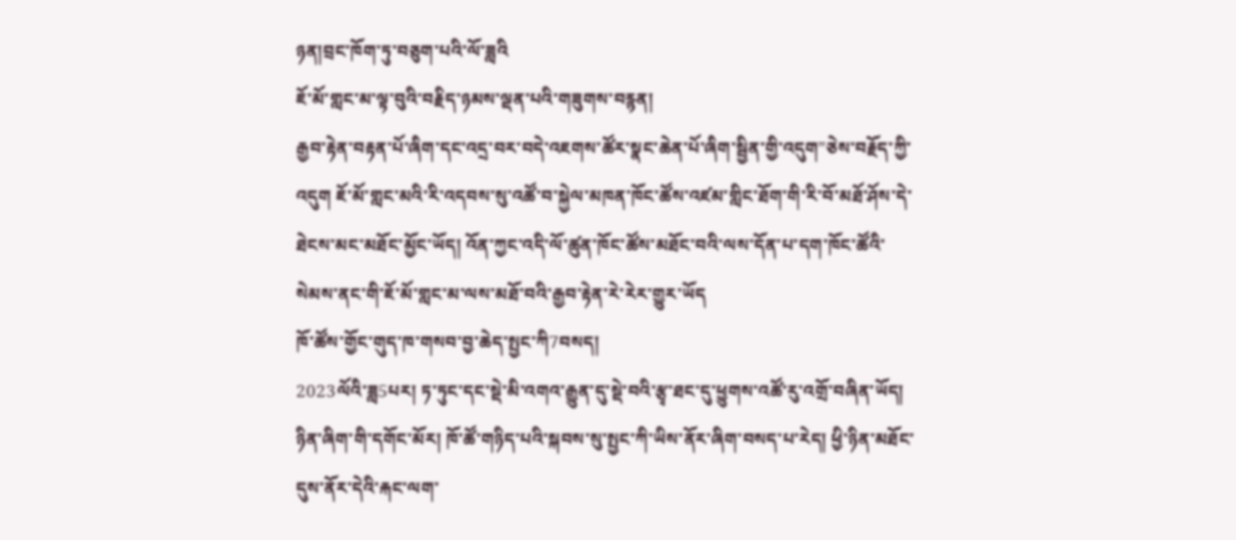ཉན།བྲང་ཁོག་ཏུ་བཅུག་པའི་ལོ་ཟླའི
ཇོ་མོ་གླང་མ་ལྟ་བུའི་བརྗིད་ཉམས་ལྡན་པའི་གཟུགས་བརྙན།
རྒྱབ་རྟེན་བརྟན་པོ་ཞིག་དང་འདྲ་བར་བདེ་འཇགས་ཚོར་སྣང་ཆེན་པོ་ཞིག་སྦྱིན་གྱི་འདུག”ཅེས་བརྗོད་ཀྱི་འདུག ཇོ་མོ་གླང་མའི་རི་འདབས་སུ་འཚོ་བ་སྐྱེལ་མཁན་ཁོང་ཚོས་འཛམ་གླིང་ཐོག་གི་རི་བོ་མཐོ་ཤོས་དེ་ཐེངས་མང་མཐོང་མྱོང་ཡོད། འོན་ཀྱང་འདི་ལོ་ཚུན་ཁོང་ཚོས་མཐོང་བའི་ལས་དོན་པ་དག་ཁོང་ཚོའི་སེམས་ནང་གི་ཇོ་མོ་གླང་མ་ལས་མཐོ་བའི་རྒྱབ་རྟེན་རེ་རེར་གྱུར་ཡོད
ཁོ་ཚོས་གྱོང་གུད་ཁ་གསབ་བྱ་ཆེད་སྤྱང་ཀི7བསད།
2023ལོའི་ཟླ5པར། ཏ་ཏུང་དང་སྡེ་མི་འགའ་རྒྱུན་དུ་སྡེ་བའི་རྩྭ་ཐང་དུ་ཕྱུགས་འཚོ་རུ་འགྲོ་བཞིན་ཡོད། ཉིན་ཞིག་གི་དགོང་མོར། ཁོ་ཚོ་གཉིད་པའི་སྐབས་སུ་སྤྱང་ཀི་ཡིས་ནོར་ཞིག་བསད་པ་རེད། ཕྱི་ཉིན་མཐོང་དུས་ནོར་དེའི་རྐང་ལག་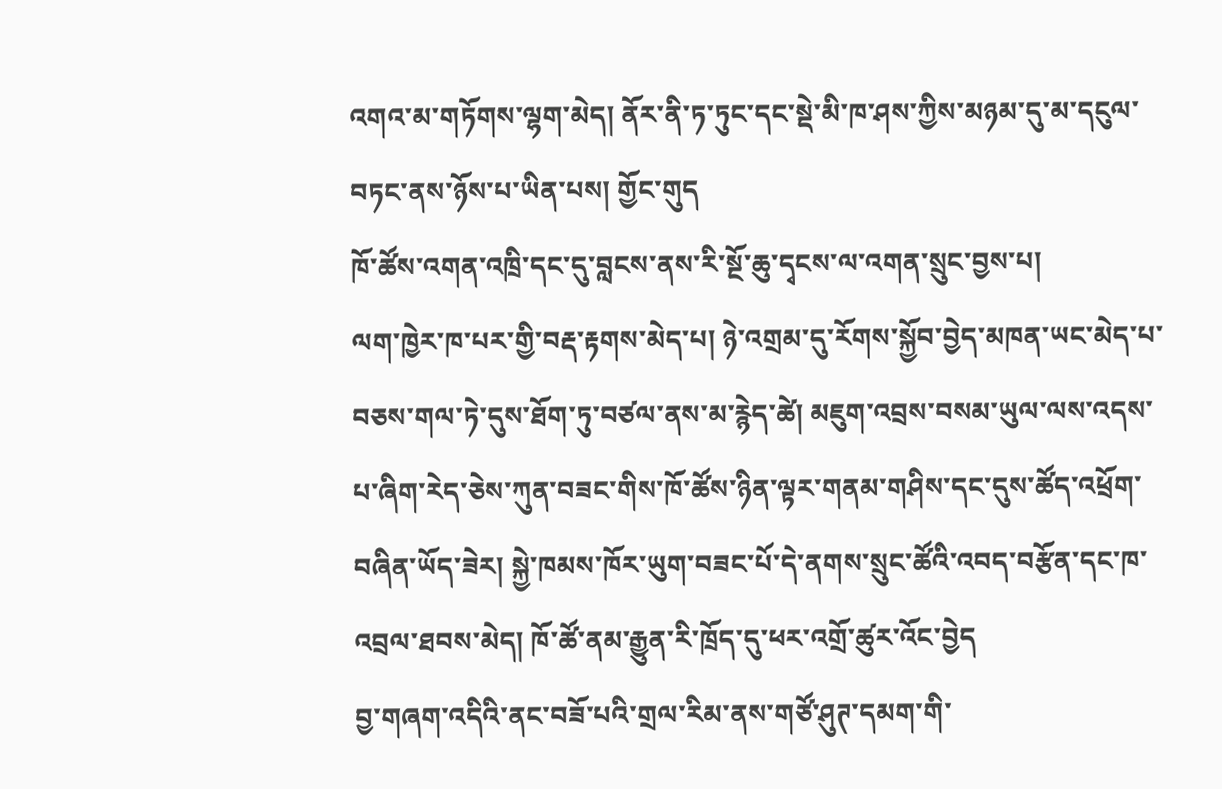འགའ་མ་གཏོགས་ལྷག་མེད། ནོར་ནི་ཏ་ཏུང་དང་སྡེ་མི་ཁ་ཤས་ཀྱིས་མཉམ་དུ་མ་དངུལ་བཏང་ནས་ཉོས་པ་ཡིན་པས། གྱོང་གུད
ཁོ་ཚོས་འགན་འཁྲི་དང་དུ་བླངས་ནས་རི་སྔོ་ཆུ་དྭངས་ལ་འགན་སྲུང་བྱས་པ།
ལག་ཁྱེར་ཁ་པར་གྱི་བརྡ་རྟགས་མེད་པ། ཉེ་འགྲམ་དུ་རོགས་སྐྱོབ་བྱེད་མཁན་ཡང་མེད་པ་བཅས་གལ་ཏེ་དུས་ཐོག་ཏུ་བཙལ་ནས་མ་རྙེད་ཚེ། མཇུག་འབྲས་བསམ་ཡུལ་ལས་འདས་པ་ཞིག་རེད་ཅེས་ཀུན་བཟང་གིས་ཁོ་ཚོས་ཉིན་ལྟར་གནམ་གཤིས་དང་དུས་ཚོད་འཕྲོག་བཞིན་ཡོད་ཟེར། སྐྱེ་ཁམས་ཁོར་ཡུག་བཟང་པོ་དེ་ནགས་སྲུང་ཚོའི་འབད་བརྩོན་དང་ཁ་འབྲལ་ཐབས་མེད། ཁོ་ཚོ་ནམ་རྒྱུན་རི་ཁྲོད་དུ་ཕར་འགྲོ་ཚུར་འོང་བྱེད
བྱ་གཞག་འདིའི་ནང་བཟོ་པའི་གྲལ་རིམ་ནས་གཙོ་ཤུཊ་དམག་གི་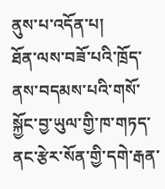ནུས་པ་འདོན་པ།
ཐོན་ལས་བཟོ་པའི་ཁྲོད་ནས་བདམས་པའི་གསོ་སྐྱོང་བྱ་ཡུལ་གྱི་ཁ་གཏད་ནང་རྩེར་སོན་གྱི་དགེ་རྒན་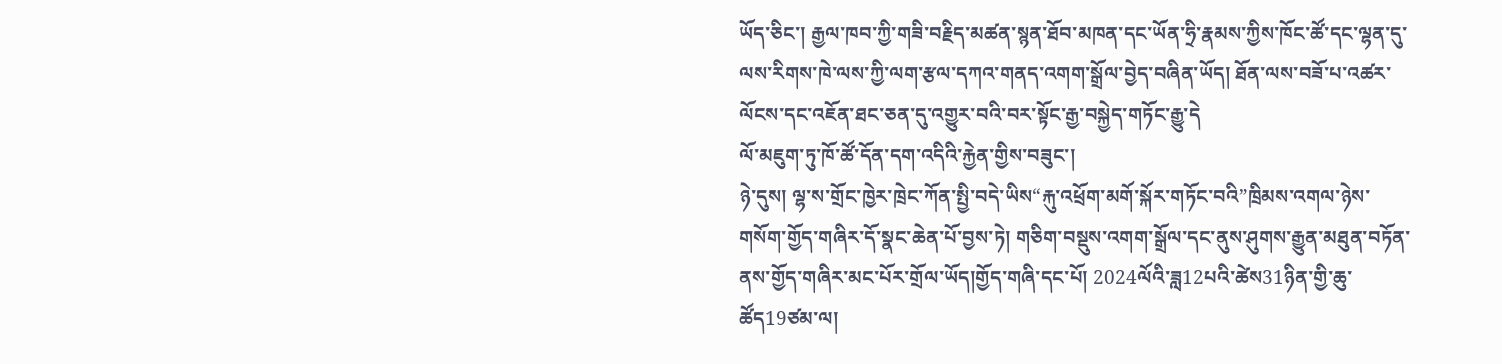ཡོད་ཅིང་། རྒྱལ་ཁབ་ཀྱི་གཟི་བརྗིད་མཚན་སྙན་ཐོབ་མཁན་དང་ཡོན་ཧྲི་རྣམས་ཀྱིས་ཁོང་ཚོ་དང་ལྷན་དུ་ལས་རིགས་ཁེ་ལས་ཀྱི་ལག་རྩལ་དཀའ་གནད་འགག་སྒྲོལ་བྱེད་བཞིན་ཡོད། ཐོན་ལས་བཟོ་པ་འཚར་ལོངས་དང་འཇོན་ཐང་ཅན་དུ་འགྱུར་བའི་བར་སྟོང་རྒྱ་བསྐྱེད་གཏོང་རྒྱུ་དེ
ལོ་མཇུག་ཏུ་ཁོ་ཚོ་དོན་དག་འདིའི་རྐྱེན་གྱིས་བཟུང་།
ཉེ་དུས། ལྷ་ས་གྲོང་ཁྱེར་ཁྲེང་ཀོན་སྤྱི་བདེ་ཡིས“རྐུ་འཕྲོག་མགོ་སྐོར་གཏོང་བའི”ཁྲིམས་འགལ་ཉེས་གསོག་གྱོད་གཞིར་དོ་སྣང་ཆེན་པོ་བྱས་ཏེ། གཅིག་བསྡུས་འགག་སྒྲོལ་དང་ནུས་ཤུགས་རྒྱུན་མཐུན་བཏོན་ནས་གྱོད་གཞིར་མང་པོར་གྲོལ་ཡོད།གྱོད་གཞི་དང་པོ། 2024ལོའི་ཟླ12པའི་ཚེས31ཉིན་གྱི་ཆུ་ཚོད19ཙམ་ལ།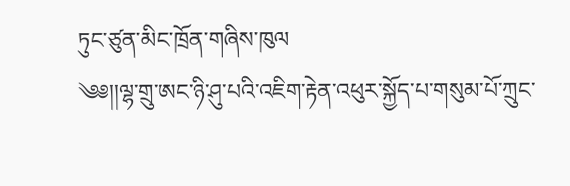ཏུང་ཙུན་མིང་ཁྲོན་གཞིས་ཁུལ
༄༅།།ལྷ་གྲུ་ཨང་ཉི་ཤུ་པའི་འཇིག་རྟེན་འཕུར་སྐྱོད་པ་གསུམ་པོ་ཀྲུང་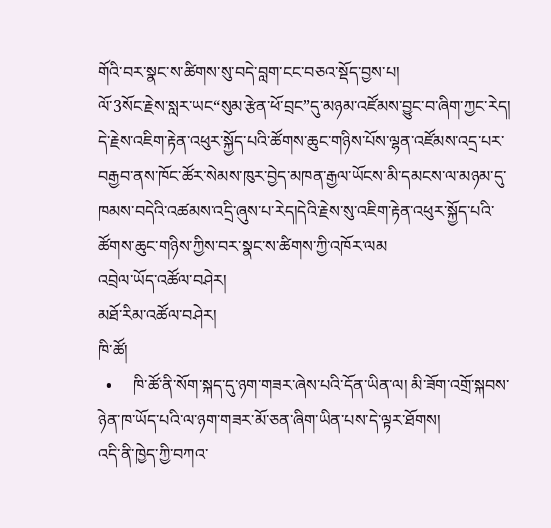གོའི་བར་སྣང་ས་ཚིགས་སུ་བདེ་བླག་ངང་བཅའ་སྡོད་བྱས་པ།
ལོ་3སོང་རྗེས་སླར་ཡང“སུམ་རྩེན་ཕོ་བྲང”དུ་མཉམ་འཛོམས་བྱུང་བ་ཞིག་ཀྱང་རེད། དེ་རྗེས་འཇིག་རྟེན་འཕུར་སྐྱོད་པའི་ཚོགས་ཆུང་གཉིས་པོས་ལྷན་འཛོམས་འདྲ་པར་བརྒྱབ་ནས་ཁོང་ཚོར་སེམས་ཁུར་བྱེད་མཁན་རྒྱལ་ཡོངས་མི་དམངས་ལ་མཉམ་དུ་ཁམས་བདེའི་འཚམས་འདྲི་ཞུས་པ་རེད།དེའི་རྗེས་སུ་འཇིག་རྟེན་འཕུར་སྐྱོད་པའི་ཚོགས་ཆུང་གཉིས་ཀྱིས་བར་སྣང་ས་ཚིགས་ཀྱི་འཁོར་ལམ
འབྲེལ་ཡོད་འཚོལ་བཤེར།
མཐོ་རིམ་འཚོལ་བཤེར།
ཁི་ཚོ།
  •     ཁི་ཚོ་ནི་སོག་སྐད་དུ་ཉག་གཟར་ཞེས་པའི་དོན་ཡིན་ལ། མི་ཟོག་འགྲོ་སྐབས་ཉེན་ཁ་ཡོད་པའི་ལ་ཉག་གཟར་མོ་ཅན་ཞིག་ཡིན་པས་དེ་ལྟར་ཐོགས།
འདི་ནི་ཁྱེད་ཀྱི་བཀའ་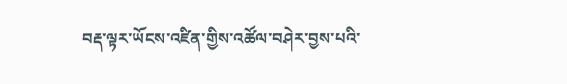བརྡ་ལྟར་ཡོངས་འཛིན་གྱིས་འཚོལ་བཤེར་བྱས་པའི་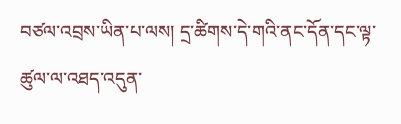བཙལ་འབྲས་ཡིན་པ་ལས། དྲ་ཚིགས་དེ་གའི་ནང་དོན་དང་ལྟ་ཚུལ་ལ་འཐད་འདུན་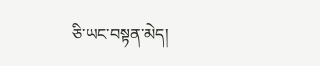ཅི་ཡང་བསྟན་མེད།